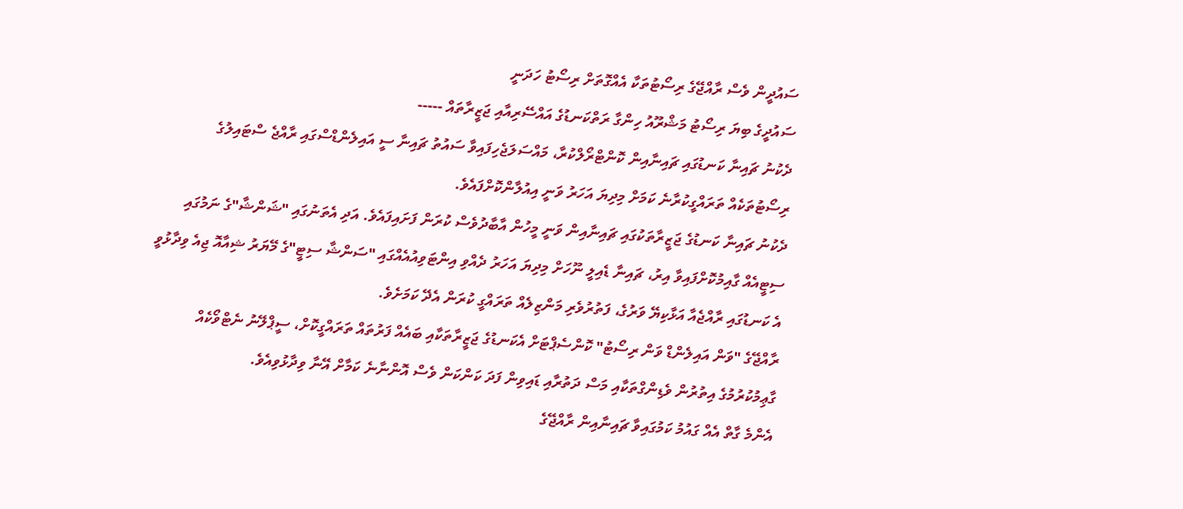ސައުދީން ވެސް ރާއްޖޭގެ ރިސޯޓުތަކާ އެއްގޮތަށް ރިސޯޓު ހަދަނީ
ސައުދީގެ ބިޔަ ރިސޯޓު މަޝްރޫއު ހިންގާ ރަތްކަނޑުގެ އައްސޭރިއާއި ޖަޒީރާތައް -----
ދެކުނު ޗައިނާ ކަނޑުގައި ޗައިނާއިން ކޮންޓްރޯލްކުރާ، މައްސަލަޖެހިފައިވާ ސައުތު ޗައިނާ ސީ އައިލެންޑްސްގައި ރާއްޖެ ސްޓައިލުގެ ރިސޯޓުތަކެއް ތަރައްގީކުރާނެ ކަމަށް މިދިޔަ އަހަރު ވަނީ އިއުލާންކޮށްފައެވެ.
ދެކުނު ޗައިނާ ކަނޑުގެ ޖަޒީރާތަކުގައި ޗައިނާއިން ވަނީ މީހުން އާބާދުވެސް ކުރަން ފަށައިފައެވެ. އަދި އެތަނުގައި "ޝަންޝާ"ގެ ނަމުގައި ސިޓީއެއް ގާއިމުކޮށްފައިވާ އިރު، ޗައިނާ ޑެއިލީ ނޫހަށް މިދިޔަ އަހަރު ދެއްވި އިންޓަވިއުއެއްގައި "ސަންޝާ ސިޓީ"ގެ މޭޔަރު ޝިއާއޮ ޖިއެ ވިދާޅުވީ އެ ކަނޑުގައި ރާއްޖެއާ އަޅާކިޔޭ ވަރުގެ، ފަތުރުވެރި މަންޒިލެއް ތަރައްގީ ކުރަން އެދޭ ކަމަށެވެ.
ރާއްޖޭގެ "ވަން އައިލެންޑް ވަން ރިސޯޓު" ކޮންސެޕްޓަށް އެކަނޑުގެ ޖަޒީރާތަކާއި ބައެއް ފަރުތައް ތަރައްގީކޮށް، ސީޕްލޭނު ނެޓްވޯކެއް ގާޢިމުކުރުމުގެ އިތުރުން ވެޑިންގްތަކާއި މަސް ދަތުރާއި ޑައިވިން ފަދަ ކަންކަން ވެސް އޮންނާނެ ކަމާށް އޭނާ ވިދާޅުވިއެވެ.
އެންމެ ގާތް އެއް ގައުމު ކަމުގައިވާ ޗައިނާއިން ރާއްޖޭގެ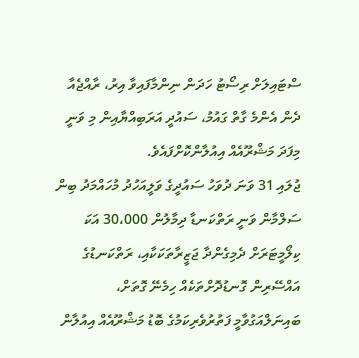ސްޓައިލަށް ރިސޯޓު ހަދަން ނިންމާފައިވާ އިރު، ރާއްޖެއާ ދެން އެންމެ ގާތް ގައުމު، ސައުދީ އަރަބިއްޔާއިން މި ވަނީ މިފަދަ މަޝްރޫއެއް އިއުލާންކޮށްފައެވެ.
ޖުލައި 31 ވަނަ ދުވަހު ސައުދީގެ ވަލީއަހުދު މުހައްމަދު ބިން ސަލްމާން ވަނީ ރަތްކަނޑާ ދިމާލުން 30،000 އަކަ ކިލޯމީޓަރަށް ދެމިގެންދާ ޖަޒީރާތަކަކާއި، ރަތްކަނޑުގެ އައްސޭރިން ގޮނޑުދޮށްތަކެއް ހިމެނޭ ގޮތަށް، ބައިނަލްއަގުވާމީ ފަތުރުވެރިކަމުގެ ބޮޑު މަޝްރޫއެއް އިއުލާން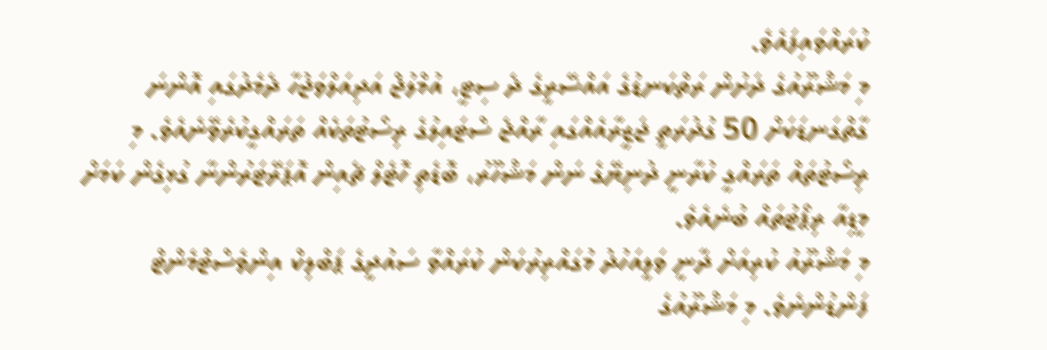ކުރައްވައިފައެވެ.
މި މަޝްރޫއުގެ ދަށުން ރަތްކަނޑުގެ އައްސޭރީގެ ދެ ސިޓީ، އުމްލުޖް އަދިއަލްވަޖުހާ ދެމެދުގައި އޮންނަ ގާތްގަނޑަކަށް 50 ގުދުރަތީ ޖަޒީރާއެއްގައި ރާއްޖެ ސްޓައިލުގެ ރިސޯޓުތަކެއް ތަރައްގީކުރެވޭނެއެވެ. މި ރިސޯޓުތައް ތަރައްގީ ކުރާނީ ދުނިޔޭގެ ނަން މަޝްހޫރު، ބޮޑެތި ހޮޓެލް ޗެއިން އޮޕަރޭޓަރުންނާ ގުޅިގެން ކަމަށް މީޑިއާ ރިޕޯޓުތައް ބުނެއެވެ.
މި މަޝްރޫއު ކުރިއަށް ދާނީ ވަލީއަހުދު މުގައްރިރުކަން ކުރައްވާ ސައުދީގެ ޕަބްލިކް އިންވެސްޓްމެންޓް ފަންޑުންނެވެ. މި މަޝްރޫއުގެ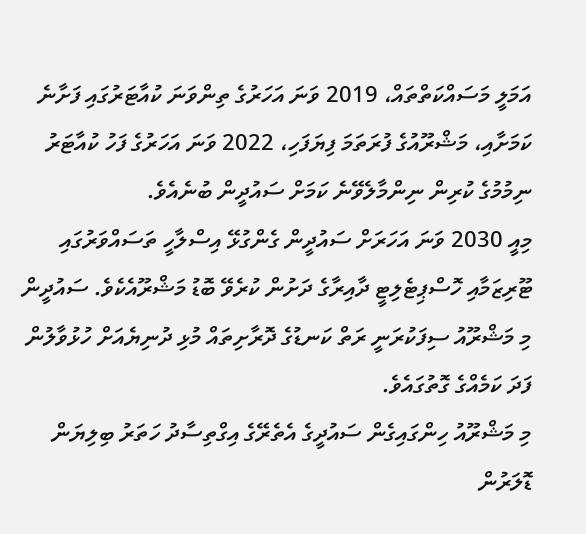އަމަލީ މަސައްކަތްތައް، 2019 ވަނަ އަހަރުގެ ތިންވަނަ ކުއާޓަރުގައި ފަށާނެ ކަމަށާއި، މަޝްރޫއުގެ ފުރަތަމަ ފިޔަފަހި، 2022 ވަނަ އަހަރުގެ ފަހު ކުއާޓަރު ނިމުމުގެ ކުރިން ނިންމާލެވޭނެ ކަމަށް ސައުދީން ބުނެއެވެ.
މިއީ 2030 ވަނަ އަހަރަށް ސައުދީން ގެންގުޅޭ އިސްލާހީ ތަސައްވަރުގައި ޓޫރިޒަމާއި ހޮސްޕިޓެލިޓީ ދާއިރާގެ ދަށުން ކުރެވޭ ބޮޑު މަޝްރޫއެކެވެ. ސައުދީން މި މަޝްރޫއު ސިފަކުރަނީ ރަތް ކަނޑުގެ ދޮރާށިތައް މުޅި ދުނިޔެއަށް ހުޅުވާލުން ފަދަ ކަމެއްގެ ގޮތުގައެވެ.
މި މަޝްރޫއު ހިންގައިގެން ސައުދީގެ އެތެރޭގެ އިގްތިސާދު ހަތަރު ބިލިޔަން ޑޮލަރުން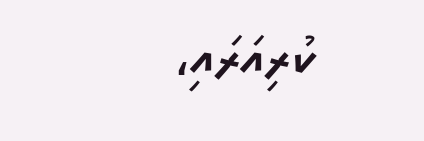ކުރިއަރައި،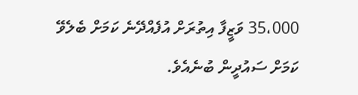35،000 ވަޒީފާ އިތުރަށް އުފެއްދޭނެ ކަމަށް ބެލެވޭ ކަމަށް ސައުދީން ބުނެއެވެ.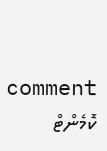comment ކޮމެންޓް